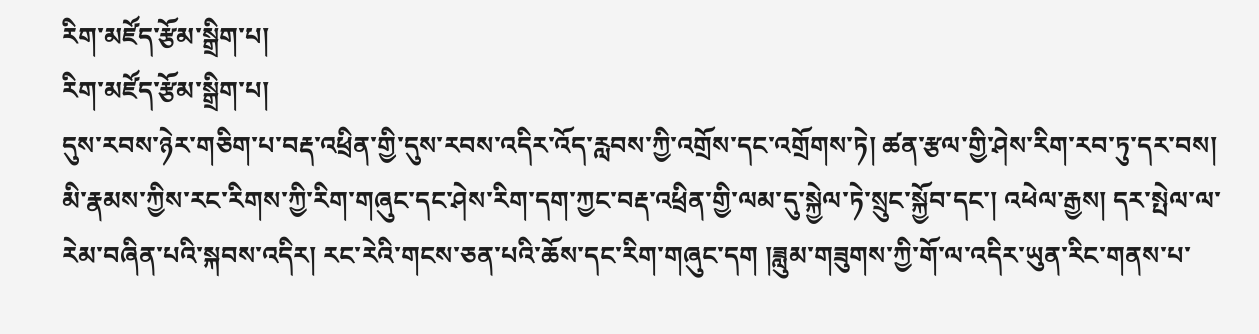རིག་མཛོད་རྩོམ་སྒྲིག་པ།
རིག་མཛོད་རྩོམ་སྒྲིག་པ།
དུས་རབས་ཉེར་གཅིག་པ་བརྡ་འཕྲིན་གྱི་དུས་རབས་འདིར་འོད་རླབས་ཀྱི་འགྲོས་དང་འགྲོགས་ཏེ། ཚན་རྩལ་གྱི་ཤེས་རིག་རབ་ཏུ་དར་བས། མི་རྣམས་ཀྱིས་རང་རིགས་ཀྱི་རིག་གཞུང་དང་ཤེས་རིག་དག་ཀྱང་བརྡ་འཕྲིན་གྱི་ལམ་དུ་སྐྱེལ་ཏེ་སྲུང་སྐྱོབ་དང་། འཕེལ་རྒྱས། དར་སྤེལ་ལ་རེམ་བཞིན་པའི་སྐབས་འདིར། རང་རེའི་གངས་ཅན་པའི་ཆོས་དང་རིག་གཞུང་དག །ཟླུམ་གཟུགས་ཀྱི་གོ་ལ་འདིར་ཡུན་རིང་གནས་པ་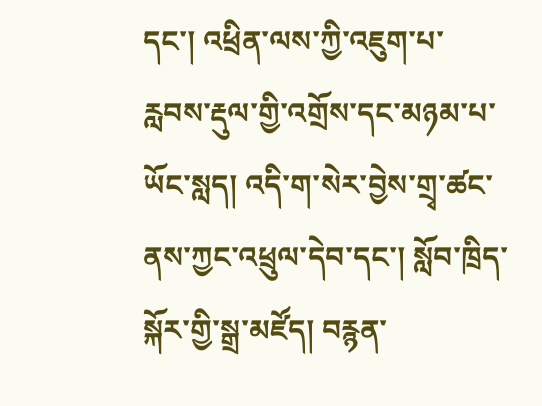དང་། འཕྲིན་ལས་ཀྱི་འཇུག་པ་རླབས་རྡུལ་གྱི་འགྲོས་དང་མཉམ་པ་ཡོང་སླད། འདི་ག་སེར་བྱེས་གྲྭ་ཚང་ནས་ཀྱང་འཕྲུལ་དེབ་དང་། སློབ་ཁྲིད་སྐོར་གྱི་སྒྲ་མཛོད། བརྙན་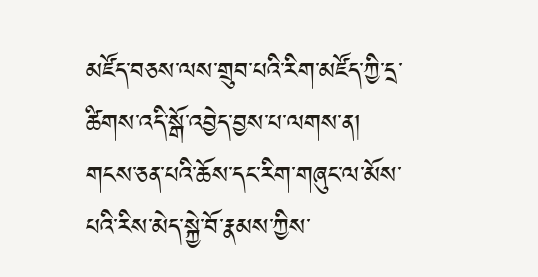མཛོད་བཅས་ལས་གྲུབ་པའི་རིག་མཛོད་ཀྱི་དྲ་ཚིགས་འདི་སྒོ་འབྱེད་བྱས་པ་ལགས་ན། གངས་ཅན་པའི་ཆོས་དང་རིག་གཞུང་ལ་མོས་པའི་རིས་མེད་སྐྱེ་བོ་རྣམས་ཀྱིས་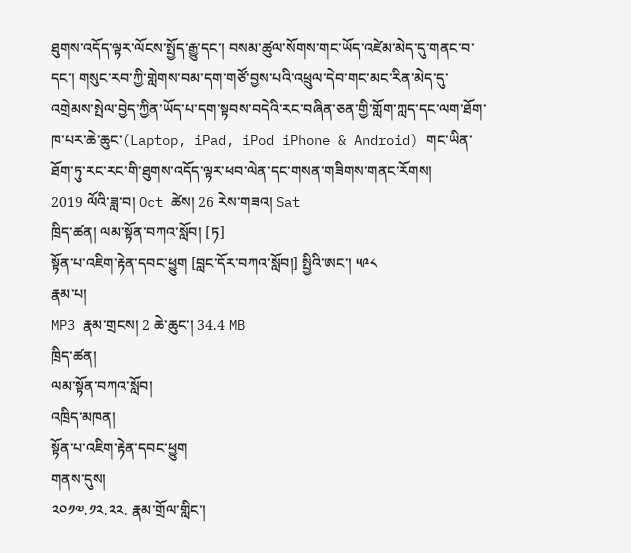ཐུགས་འདོད་ལྟར་ལོངས་སྤྱོད་རྒྱུ་དང་། བསམ་ཚུལ་སོགས་གང་ཡོད་འཛེམ་མེད་དུ་གནང་བ་དང་། གསུང་རབ་ཀྱི་གླེགས་བམ་དག་གཙོ་བྱས་པའི་འཕྲུལ་དེབ་གང་མང་རིན་མེད་དུ་འགྲེམས་སྤེལ་བྱེད་ཀྱིན་ཡོད་པ་དག་སྟབས་བདེའི་རང་བཞིན་ཅན་གྱི་གློག་ཀླད་དང་ལག་ཐོག་ཁ་པར་ཆེ་ཆུང་(Laptop, iPad, iPod iPhone & Android) གང་ཡིན་ཐོག་ཏུ་རང་རང་གི་ཐུགས་འདོད་ལྟར་ཕབ་ལེན་དང་གསན་གཟིགས་གནང་རོགས།
2019 ལོའི་ཟླ་བ། Oct ཚེས། 26 རེས་གཟའ། Sat
ཁྲིད་ཚན། ལམ་སྟོན་བཀའ་སློབ། [ཏ]
སྟོན་པ་འཇིག་རྟེན་དབང་ཕྱུག [བླང་དོར་བཀའ་སློབ།] སྤྱིའི་ཨང་། ༥༩༨
རྣམ་པ།
MP3 རྣམ་གྲངས། 2 ཆེ་ཆུང་། 34.4 MB
ཁྲིད་ཚན།
ལམ་སྟོན་བཀའ་སློབ།
འཁྲིད་མཁན།
སྟོན་པ་འཇིག་རྟེན་དབང་ཕྱུག
གནས་དུས།
༢༠༡༧.༡༢.༢༢. རྣམ་གྲོལ་གླིང་།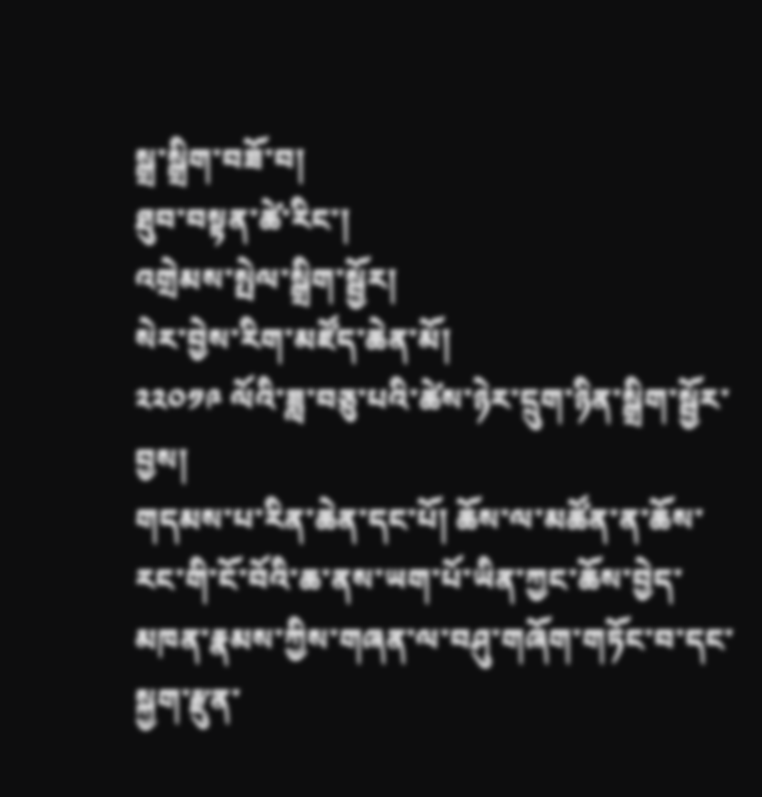སྒྲ་སྒྲིག་བཟོ་བ།
ཐུབ་བསྟན་ཚེ་རིང་།
འགྲེམས་སྤེལ་སྒྲིག་སྦྱོར།
སེར་བྱེས་རིག་མཛོད་ཆེན་མོ།
༢༢༠༡༩ ལོའི་ཟླ་བཅུ་པའི་ཚེས་ཉེར་དྲུག་ཉིན་སྒྲིག་སྦྱོར་བྱས།
གདམས་པ་རིན་ཆེན་དང་པོ། ཆོས་ལ་མཚོན་ན་ཆོས་རང་གི་ངོ་བོའི་ཆ་ནས་ཡག་པོ་ཡིན་ཀྱང་ཆོས་བྱེད་མཁན་རྣམས་ཀྱིས་གཞན་ལ་བཤུ་གཞོག་གཏོང་བ་དང་སྐྱག་རྫུན་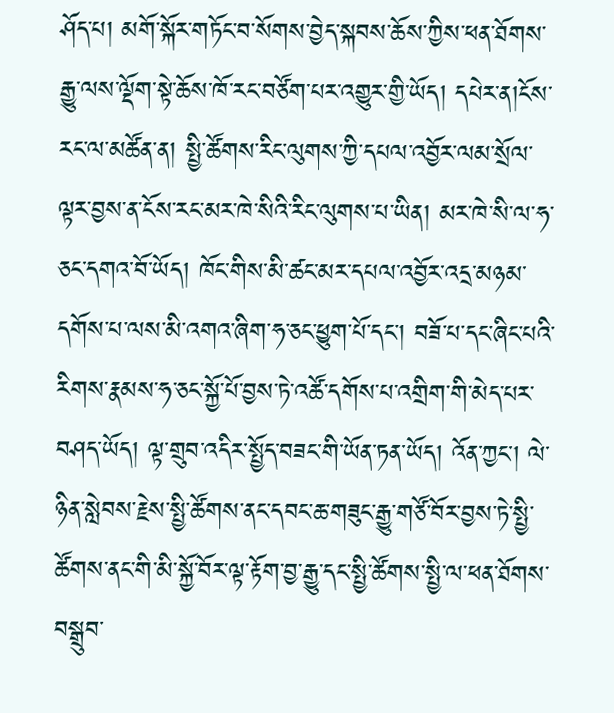ཤོད་པ། མགོ་སྐོར་གཏོང་བ་སོགས་བྱེད་སྐབས་ཆོས་ཀྱིས་ཕན་ཐོགས་རྒྱུ་ལས་ལྡོག་སྟེ་ཆོས་ཁོ་རང་བཙོག་པར་འགྱུར་གྱི་ཡོད། དཔེར་ན།ངོས་རང་ལ་མཚོན་ན། སྤྱི་ཚོགས་རིང་ལུགས་ཀྱི་དཔལ་འབྱོར་ལམ་སྲོལ་ལྟར་བྱས་ན་ངོས་རང་མར་ཁེ་སིའི་རིང་ལུགས་པ་ཡིན། མར་ཁེ་སི་ལ་ཧ་ཅང་དགའ་བོ་ཡོད། ཁོང་གིས་མི་ཚང་མར་དཔལ་འབྱོར་འདྲ་མཉམ་དགོས་པ་ལས་མི་འགའ་ཞིག་ཧ་ཅང་ཕྱུག་པོ་དང་། བཟོ་པ་དང་ཞིང་པའི་རིགས་རྣམས་ཧ་ཅང་སྐྱོ་པོ་བྱས་ཏེ་འཚོ་དགོས་པ་འགྲིག་གི་མེད་པར་བཤད་ཡོད། ལྟ་གྲུབ་འདིར་སྤྱོད་བཟང་གི་ཡོན་ཏན་ཡོད། འོན་ཀྱང་། ལེ་ཉིན་སླེབས་རྗེས་སྤྱི་ཚོགས་ནང་དབང་ཆ་གཟུང་རྒྱུ་གཙོ་བོར་བྱས་ཏེ་སྤྱི་ཚོགས་ནང་གི་མི་སྐྱོ་བོར་ལྟ་རྟོག་བྱ་རྒྱུ་དང་སྤྱི་ཚོགས་སྤྱི་ལ་ཕན་ཐོགས་བསྒྲུབ་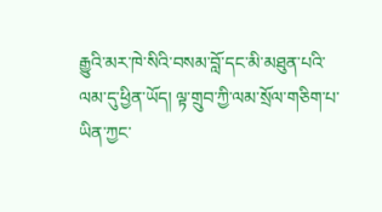རྒྱུའི་མར་ཁེ་སིའི་བསམ་བློ་དང་མི་མཐུན་པའི་ལམ་དུ་ཕྱིན་ཡོད། ལྟ་གྲུབ་ཀྱི་ལམ་སྲོལ་གཅིག་པ་ཡིན་ཀྱང་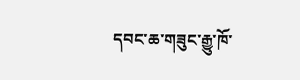དབང་ཆ་གཟུང་རྒྱུ་ཁོ་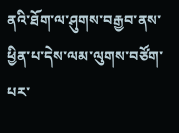ནའི་ཐོག་ལ་ཤུགས་བརྒྱབ་ནས་ཕྱིན་པ་དེས་ལམ་ལུགས་བཙོག་པར་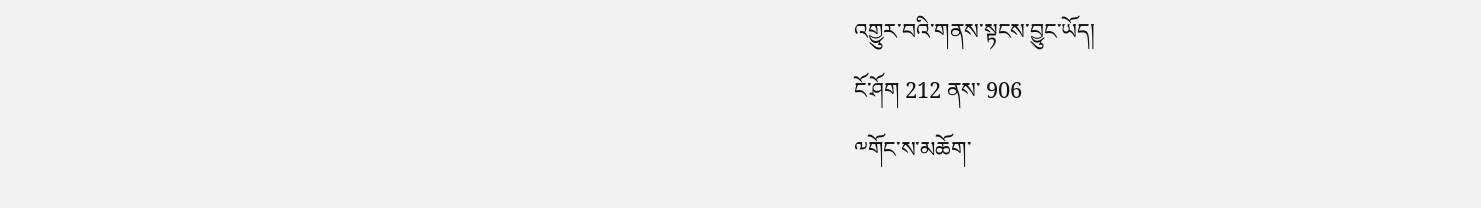འགྱུར་བའི་གནས་སྟངས་བྱུང་ཡོད།
ངོ་ཤོག 212 ནས་ 906
༸གོང་ས་མཆོག་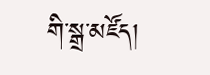གི་སྒྲ་མཛོད།